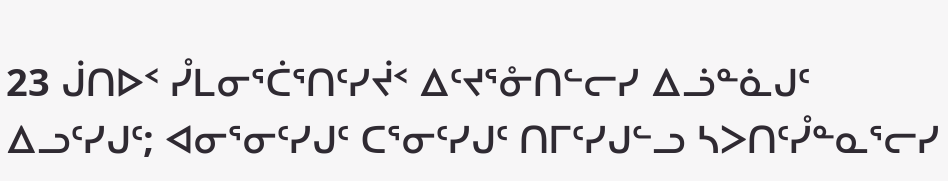23 ᒎᑎᐅᑉ ᓮᒪᓂᕐᑖᕐᑎᑦᓯᔫᑉ ᐃᑦᔪᕐᓁᑎᓪᓕᓯ ᐃᓘᓐᓈᒍᑦ ᐃᓗᑦᓯᒍᑦ; ᐊᓂᕐᓂᑦᓯᒍᑦ ᑕᕐᓂᑦᓯᒍᑦ ᑎᒥᑦᓯᒍᓪᓗ ᓴᐳᑎᑦᓮᓐᓇᕐᓕᓯ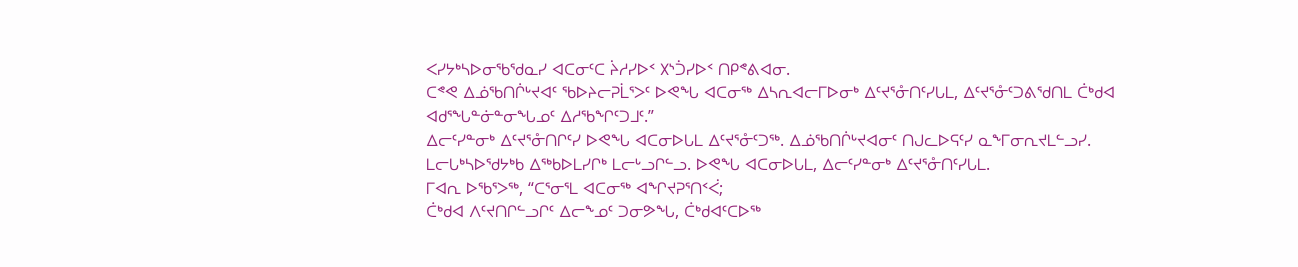ᐸᓯᔭᒃᓴᐅᓂᖃᖁᓇᓯ ᐊᑕᓂᑦᑕ ᔩᓱᓯᐅᑉ ᙭ᔅᑑᓯᐅᑉ ᑎᑭᕝᕕᐊᓂ.
ᑕᕝᕙ ᐃᓅᖃᑎᒌᒡᔪᐊᑦ ᖃᐅᔨᓕᕈᒫᕐᐳᑦ ᐅᕙᖓ ᐊᑕᓂᖅ ᐃᓴᕆᐊᓕᒥᐅᓂᒃ ᐃᑦᔪᕐᓁᑎᑦᓯᒐᒪ, ᐃᑦᔪᕐᓁᑦᑐᕕᖁᑎᒪ ᑖᒃᑯᐊ ᐊᑯᕐᖓᓐᓃᓐᓂᖓᓄᑦ ᐃᓱᖃᖏᑦᑐᒧᑦ.”
ᐃᓕᑦᓯᓐᓂᒃ ᐃᑦᔪᕐᓁᑎᒋᑦᓯ ᐅᕙᖓ ᐊᑕᓂᐅᒐᒪ ᐃᑦᔪᕐᓁᑦᑐᖅ. ᐃᓅᖃᑎᒌᒡᔪᐊᓂᑦ ᑎᒍᓚᐅᕋᑦᓯ ᓇᖕᒥᓂᕆᔪᒪᓪᓗᓯ.
ᒪᓕᒐᒃᓴᐅᖁᔭᒃᑲ ᐃᖅᑲᐅᒪᓯᒋᒃ ᒪᓕᒡᓗᒋᓪᓗ. ᐅᕙᖓ ᐊᑕᓂᐅᒐᒪ, ᐃᓕᑦᓯᓐᓂᒃ ᐃᑦᔪᕐᓁᑎᑦᓯᒐᒪ.
ᒥᐊᕆ ᐅᖃᕐᐳᖅ, “ᑕᕐᓂᕐᒪ ᐊᑕᓂᖅ ᐊᖏᔪᕈᕐᑎᑉᐹ;
ᑖᒃᑯᐊ ᐱᑦᔪᑎᒋᓪᓗᒋᑦ ᐃᓕᖕᓄᑦ ᑐᓂᕗᖓ, ᑖᒃᑯᐊᑦᑕᐅᖅ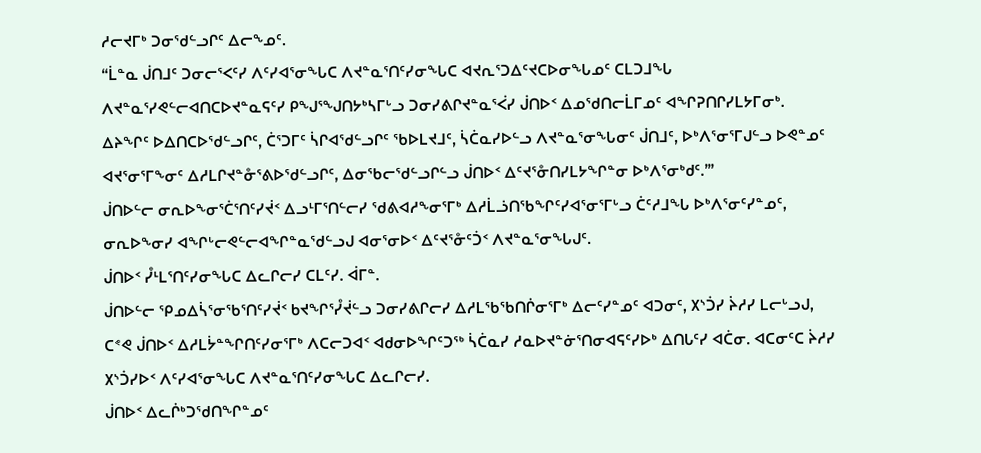ᓱᓕᔪᒥᒃ ᑐᓂᖁᓪᓗᒋᑦ ᐃᓕᖕᓄᑦ.
“ᒫᓐᓇ ᒎᑎᒧᑦ ᑐᓂᓕᕐᐸᑦᓯ ᐱᑦᓯᐊᕐᓂᖓᑕ ᐱᔪᓐᓇᕐᑎᑦᓯᓂᖓᑕ ᐊᔪᕆᕐᑐᐃᑦᔪᑕᐅᓂᖓᓄᑦ ᑕᒪᑐᒧᖓ ᐱᔪᓐᓇᕐᓯᕙᓪᓕᐊᑎᑕᐅᔪᓐᓇᕋᑦᓯ ᑭᖑᕐᖑᑎᔭᒃᓴᒥᒡᓗ ᑐᓂᓯᕕᒋᔪᓐᓇᕐᐹᓯ ᒎᑎᐅᑉ ᐃᓄᖁᑎᓕᒫᒥᓄᑦ ᐊᖏᕈᑎᒋᓯᒪᔭᒥᓂᒃ.
ᐃᔨᖏᑦ ᐅᐃᑎᑕᐅᖁᓪᓗᒋᑦ, ᑖᕐᑐᒥᑦ ᓵᒋᐊᖁᓪᓗᒋᑦ ᖃᐅᒪᔪᒧᑦ, ᓵᑖᓇᓯᐅᓪᓗ ᐱᔪᓐᓇᕐᓂᖓᓂᑦ ᒎᑎᒧᑦ, ᐅᒃᐱᕐᓂᕐᒥᒍᓪᓗ ᐅᕙᓐᓄᑦ ᐊᔪᕐᓂᕐᒥᖕᓂᑦ ᐃᓱᒪᒋᔪᓐᓁᕐᕕᐅᖁᓪᓗᒋᑦ, ᐃᓂᖃᓕᖁᓪᓗᒋᓪᓗ ᒎᑎᐅᑉ ᐃᑦᔪᕐᓁᑎᓯᒪᔭᖏᓐᓂ ᐅᒃᐱᕐᓂᒃᑯᑦ.’”
ᒎᑎᐅᓪᓕ ᓂᕆᐅᖕᓂᕐᑖᕐᑎᑦᓯᔫᑉ ᐃᓗᒻᒥᕐᑎᓪᓕᓯ ᖁᕕᐊᓱᖕᓂᕐᒥᒃ ᐃᓱᒫᓘᑎᖃᖏᑦᓯᐊᕐᓂᕐᒥᒡᓗ ᑖᑦᓱᒧᖓ ᐅᒃᐱᕐᓂᑦᓯᓐᓄᑦ, ᓂᕆᐅᖕᓂᓯ ᐊᖏᒡᓕᕙᓪᓕᐊᖏᓐᓇᖁᓪᓗᒍ ᐊᓂᕐᓂᐅᑉ ᐃᑦᔪᕐᓁᑦᑑᑉ ᐱᔪᓐᓇᕐᓂᖓᒍᑦ.
ᒎᑎᐅᑉ ᓮᒻᒪᕐᑎᑦᓯᓂᖓᑕ ᐃᓚᒋᓕᓯ ᑕᒪᑦᓯ. ᐋᒥᓐ.
ᒎᑎᐅᓪᓕ ᕿᓄᐃᓵᕐᓂᖃᕐᑎᑦᓯᔫᑉ ᑲᔪᖏᕐᓮᔫᓪᓗ ᑐᓂᓯᕕᒋᓕᓯ ᐃᓱᒪᖃᖃᑎᒌᓂᕐᒥᒃ ᐃᓕᑦᓯᓐᓄᑦ ᐊᑐᓂᑦ, ᙭ᔅᑑᓯ ᔩᓱᓯ ᒪᓕᒡᓗᒍ,
ᑕᕝᕙ ᒎᑎᐅᑉ ᐃᓱᒪᔮᓐᖏᑎᑦᓯᓂᕐᒥᒃ ᐱᑕᓕᑐᐊᑉ ᐊᑯᓂᐅᖏᑦᑐᖅ ᓵᑖᓇᓯ ᓱᓇᐅᔪᓐᓃᕐᑎᓂᐊᕋᑦᓯᐅᒃ ᐃᑎᒐᑦᓯ ᐊᑖᓂ. ᐊᑕᓂᑦᑕ ᔩᓱᓯ ᙭ᔅᑑᓯᐅᑉ ᐱᑦᓯᐊᕐᓂᖓᑕ ᐱᔪᓐᓇᕐᑎᑦᓯᓂᖓᑕ ᐃᓚᒋᓕᓯ.
ᒎᑎᐅᑉ ᐃᓚᒌᒃᑐᖁᑎᖏᓐᓄᑦ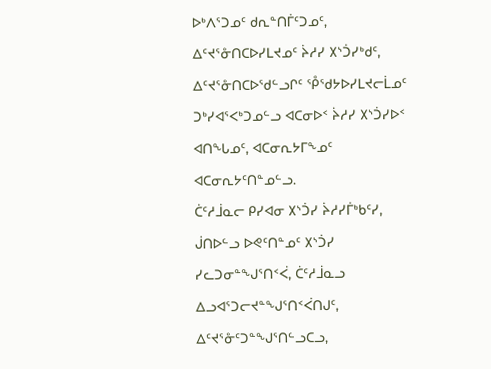ᐅᒃᐱᕐᑐᓄᑦ ᑯᕆᓐᑎᒦᑦᑐᓄᑦ, ᐃᑦᔪᕐᓁᑎᑕᐅᓯᒪᔪᓄᑦ ᔩᓱᓯ ᙭ᔅᑑᓯᒃᑯᑦ, ᐃᑦᔪᕐᓁᑎᑕᐅᖁᓪᓗᒋᑦ ᕾᖁᔭᐅᓯᒪᔪᓕᒫᓄᑦ ᑐᒃᓯᐊᕐᐸᒃᑐᓄᓪᓗ ᐊᑕᓂᐅᑉ ᔩᓱᓯ ᙭ᔅᑑᓯᐅᑉ ᐊᑎᖓᓄᑦ, ᐊᑕᓂᕆᔭᒥᖕᓄᑦ ᐊᑕᓂᕆᔭᑦᑎᓐᓄᓪᓗ.
ᑖᑦᓱᒨᓇᓕ ᑭᓯᐊᓂ ᙭ᔅᑑᓯ ᔩᓱᓯᒦᒃᑲᑦᓯ, ᒎᑎᐅᓪᓗ ᐅᕙᑦᑎᓐᓄᑦ ᙭ᔅᑑᓯ ᓯᓚᑐᓂᓐᖑᕐᑎᑉᐹ, ᑖᑦᓱᒨᓇᓗ ᐃᓗᐊᕐᑐᓕᔪᓐᖑᕐᑎᑉᐹᑎᒍᑦ, ᐃᑦᔪᕐᓁᑦᑐᓐᖑᕐᑎᓪᓗᑕᓗ,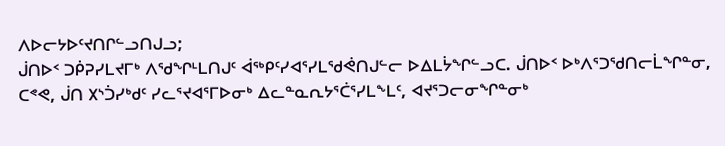ᐱᐅᓕᔭᐅᑦᔪᑎᒋᓪᓗᑎᒍᓗ;
ᒎᑎᐅᑉ ᑐᑮᕈᓯᒪᔪᒥᒃ ᐱᖁᖏᒻᒪᑎᒍᑦ ᐋᖅᑭᑦᓯᐊᕐᓯᒪᖁᕚᑎᒍᓪᓕ ᐅᐃᒪᔮᖏᓪᓗᑕ. ᒎᑎᐅᑉ ᐅᒃᐱᕐᑐᖁᑎᓕᒫᖏᓐᓂ,
ᑕᕝᕙ, ᒎᑎ ᙭ᔅᑑᓯᒃᑯᑦ ᓯᓚᕐᔪᐊᕐᒥᐅᓂᒃ ᐃᓚᓐᓇᕆᔭᕐᑖᕐᓯᒪᖕᒪᑦ, ᐊᔪᕐᑐᓕᓂᖏᓐᓂᒃ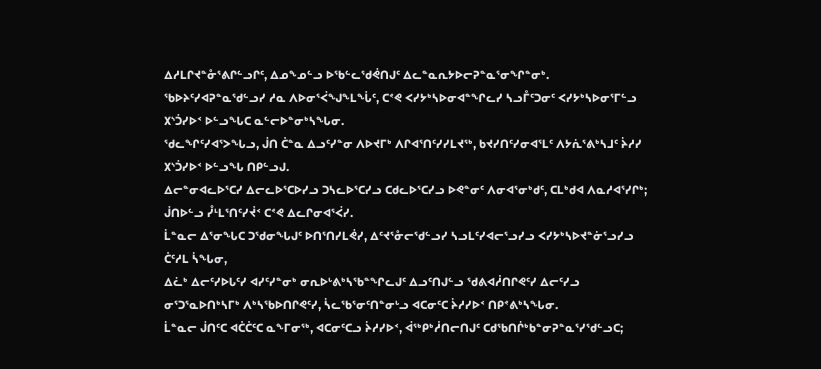ᐃᓱᒪᒋᔪᓐᓁᕐᕕᒋᓪᓗᒋᑦ, ᐃᓄᖕᓄᓪᓗ ᐅᖃᓪᓚᖁᕚᑎᒍᑦ ᐃᓚᓐᓇᕆᔭᐅᓕᕈᓐᓇᕐᓂᖏᓐᓂᒃ.
ᖃᐅᔨᑦᓯᐊᕈᓐᓇᖁᓪᓗᓯ ᓱᓇ ᐱᐅᓂᕐᐹᖑᖕᒪᖔᑦ, ᑕᕝᕙ ᐸᓯᔭᒃᓴᐅᓂᐊᓐᖏᓚᓯ ᓴᓗᒤᑦᑐᓂᑦ ᐸᓯᔭᒃᓴᐅᓂᕐᒥᓪᓗ ᙭ᔅᑑᓯᐅᑉ ᐅᓪᓗᖓᑕ ᓇᓪᓕᐅᓐᓂᒃᓴᖓᓂ.
ᖁᓚᖏᑦᓯᐊᕐᐳᖓᓗ, ᒎᑎ ᑖᓐᓇ ᐃᓗᑦᓯᓐᓂ ᐱᐅᔪᒥᒃ ᐱᒋᐊᕐᑎᑦᓯᓯᒪᔪᖅ, ᑲᔪᓯᑎᑦᓯᓂᐊᕐᒪᑦ ᐱᔭᕇᕐᕕᒃᓴᒧᑦ ᔩᓱᓯ ᙭ᔅᑑᓯᐅᑉ ᐅᓪᓗᖓ ᑎᑭᓪᓗᒍ.
ᐃᓕᓐᓂᐊᓚᐅᕐᑕᓯ ᐃᓕᓚᐅᕐᑕᐅᓯᓗ ᑐᓴᓚᐅᕐᑕᓯᓗ ᑕᑯᓚᐅᕐᑕᓯᓗ ᐅᕙᓐᓂᑦ ᐱᓂᐊᕐᓂᒃᑯᑦ, ᑕᒪᒃᑯᐊ ᐱᓇᓱᐊᕐᓯᒋᒃ; ᒎᑎᐅᓪᓗ ᓮᒻᒪᕐᑎᑦᓯᔫᑉ ᑕᕝᕙ ᐃᓚᒋᓂᐊᕐᐹᓯ.
ᒫᓐᓇᓕ ᐃᕐᓂᖓᑕ ᑐᖁᓂᖓᒍᑦ ᐅᑎᕐᑎᓯᒪᕚᓯ, ᐃᑦᔪᕐᓁᓕᖁᓪᓗᓯ ᓴᓗᒪᑦᓯᐊᓕᕐᓗᓯᓗ ᐸᓯᔭᒃᓴᐅᔪᓐᓃᕐᓗᓯᓗ ᑖᑦᓱᒪ ᓵᖓᓂ,
ᐃᓛᒃ ᐃᓕᑦᓯᐅᒐᑦᓯ ᐊᓯᑦᓯᓐᓂᒃ ᓂᕆᐅᒡᕕᒃᓴᖃᓐᖏᓚᒍᑦ ᐃᓗᑦᑎᒍᓪᓗ ᖁᕕᐊᓲᑎᒋᕙᑦᓯ ᐃᓕᑦᓯᓗ ᓂᕐᑐᕐᓇᐅᑎᒃᓴᒥᒃ ᐱᒃᓴᖃᐅᑎᒋᕙᑦᓯ, ᓵᓚᖃᕐᓂᑦᑎᓐᓂᒡᓗ ᐊᑕᓂᑦᑕ ᔩᓱᓯᐅᑉ ᑎᑭᕝᕕᒃᓴᖓᓂ.
ᒫᓐᓇᓕ ᒎᑎᑦᑕ ᐊᑖᑖᑦᑕ ᓇᖕᒥᓂᖅ, ᐊᑕᓂᑦᑕᓗ ᔩᓱᓯᐅᑉ, ᐋᖅᑭᒃᓲᑎᓕᑎᒍᑦ ᑕᑯᖃᑎᒌᒃᑲᓐᓂᕈᓐᓇᕐᓯᖁᓪᓗᑕ;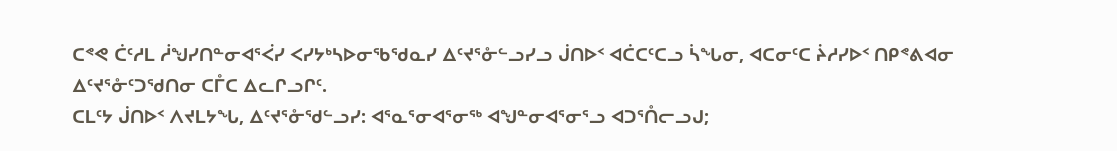ᑕᕝᕙ ᑖᑦᓱᒪ ᓲᖑᓯᑎᓐᓂᐊᕐᐹᓯ ᐸᓯᔭᒃᓴᐅᓂᖃᖁᓇᓯ ᐃᑦᔪᕐᓁᓪᓗᓯᓗ ᒎᑎᐅᑉ ᐊᑖᑕᑦᑕᓗ ᓵᖓᓂ, ᐊᑕᓂᑦᑕ ᔩᓱᓯᐅᑉ ᑎᑭᕝᕕᐊᓂ ᐃᑦᔪᕐᓁᑦᑐᖁᑎᓂ ᑕᒤᑕ ᐃᓚᒋᓗᒋᑦ.
ᑕᒪᑦᔭ ᒎᑎᐅᑉ ᐱᔪᒪᔭᖓ, ᐃᑦᔪᕐᓁᖁᓪᓗᓯ: ᐊᕐᓇᕐᓂᐊᕐᓂᖅ ᐊᖑᓐᓂᐊᕐᓂᕐᓗ ᐊᑐᕐᑍᓕᓗᒍ;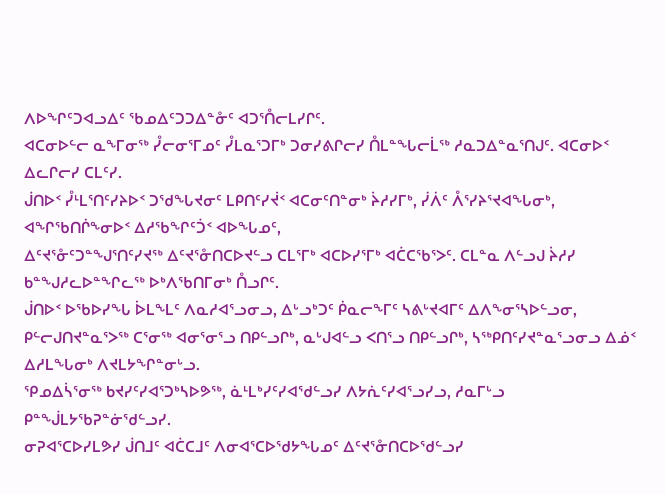ᐱᐅᖏᑦᑐᐊᓗᐃᑦ ᖃᓄᐃᑦᑐᑐᐃᓐᓁᑦ ᐊᑐᕐᑍᓕᒪᓯᒋᑦ.
ᐊᑕᓂᐅᓪᓕ ᓇᖕᒥᓂᖅ ᓮᓕᓂᕐᒥᓄᑦ ᓮᒪᓇᕐᑐᒥᒃ ᑐᓂᓯᕕᒋᓕᓯ ᑍᒪᓐᖓᓕᒫᖅ ᓱᓇᑐᐃᓐᓇᕐᑎᒍᑦ. ᐊᑕᓂᐅᑉ ᐃᓚᒋᓕᓯ ᑕᒪᑦᓯ.
ᒎᑎᐅᑉ ᓮᒻᒪᕐᑎᑦᓯᔨᐅᑉ ᑐᖁᖓᔪᓂᑦ ᒪᑭᑎᑦᓯᔫᑉ ᐊᑕᓂᑦᑎᓐᓂᒃ ᔩᓱᓯᒥᒃ, ᓰᐲᑦ ᐰᕐᓯᔨᕐᔪᐊᖓᓂᒃ, ᐊᖏᖃᑎᒌᖕᓂᐅᑉ ᐃᓱᖃᖏᑦᑑᑉ ᐊᐅᖓᓄᑦ,
ᐃᑦᔪᕐᓁᑦᑐᓐᖑᕐᑎᑦᓯᔪᖅ ᐃᑦᔪᕐᓁᑎᑕᐅᔪᓪᓗ ᑕᒪᕐᒥᒃ ᐊᑕᐅᓯᕐᒥᒃ ᐊᑖᑕᖃᕐᐳᑦ. ᑕᒪᓐᓇ ᐱᓪᓗᒍ ᔩᓱᓯ ᑲᓐᖑᓱᓚᐅᓐᖏᓚᖅ ᐅᒃᐱᖃᑎᒥᓂᒃ ᑍᓗᒋᑦ.
ᒎᑎᐅᑉ ᐅᖃᐅᓯᖓ ᐆᒪᖕᒪᑦ ᐱᓇᓱᐊᕐᓗᓂᓗ, ᐃᒡᓗᒃᑐᑦ ᑮᓇᓕᖕᒥᑦ ᓴᕕᒡᔪᐊᒥᑦ ᐃᐱᖕᓂᕐᓴᐅᓪᓗᓂ, ᑭᓪᓕᒍᑎᔪᓐᓇᕐᐳᖅ ᑕᕐᓂᖅ ᐊᓂᕐᓂᕐᓗ ᑎᑭᓪᓗᒋᒃ, ᓇᒡᒍᐊᓪᓗ ᐸᑎᕐᓗ ᑎᑭᓪᓗᒋᒃ, ᓴᖅᑭᑎᑦᓯᔪᓐᓇᕐᓗᓂᓗ ᐃᓅᑉ ᐃᓱᒪᖓᓂᒃ ᐱᔪᒪᔭᖏᓐᓂᒡᓗ.
ᕿᓄᐃᓵᕐᓂᖅ ᑲᔪᓯᑦᓯᐊᕐᑐᒃᓴᐅᕗᖅ, ᓈᒻᒪᒃᓯᑦᓯᐊᖁᓪᓗᓯ ᐱᔭᕇᑦᓯᐊᕐᓗᓯᓗ, ᓱᓇᒥᒡᓗ ᑭᓐᖒᒪᔭᖃᕈᓐᓃᖁᓪᓗᓯ.
ᓂᕈᐊᕐᑕᐅᓯᒪᕗᓯ ᒎᑎᒧᑦ ᐊᑖᑕᒧᑦ ᐱᓂᐊᕐᑕᐅᖁᔭᖓᓄᑦ ᐃᑦᔪᕐᓁᑎᑕᐅᖁᓪᓗᓯ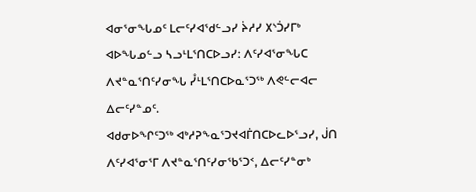ᐊᓂᕐᓂᖓᓄᑦ ᒪᓕᑦᓯᐊᖁᓪᓗᓯ ᔩᓱᓯ ᙭ᔅᑑᓯᒥᒃ ᐊᐅᖓᓄᓪᓗ ᓴᓗᒻᒪᕐᑎᑕᐅᓗᓯ: ᐱᑦᓯᐊᕐᓂᖓᑕ ᐱᔪᓐᓇᕐᑎᑦᓯᓂᖓ ᓮᒻᒪᕐᑎᑕᐅᓇᕐᑐᖅ ᐱᕙᓪᓕᐊᓕ ᐃᓕᑦᓯᓐᓄᑦ.
ᐊᑯᓂᐅᖏᑦᑐᖅ ᐊᒃᓱᕈᖕᓇᕐᑐᔪᐊᒦᑎᑕᐅᓚᐅᕐᓗᓯ, ᒎᑎ ᐱᑦᓯᐊᕐᓂᕐᒥ ᐱᔪᓐᓇᕐᑎᑦᓯᓂᖃᕐᑐᑉ, ᐃᓕᑦᓯᓐᓂᒃ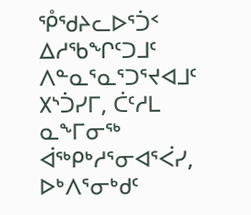ᕾᖁᔨᓚᐅᕐᑑᑉ ᐃᓱᖃᖏᑦᑐᒧᑦ ᐱᓐᓇᕐᓇᕐᑐᕐᔪᐊᒧᑦ ᙭ᔅᑑᓯᒥ, ᑖᑦᓱᒪ ᓇᖕᒥᓂᖅ ᐋᖅᑭᒃᓱᕐᓂᐊᕐᐹᓯ, ᐅᒃᐱᕐᓂᒃᑯᑦ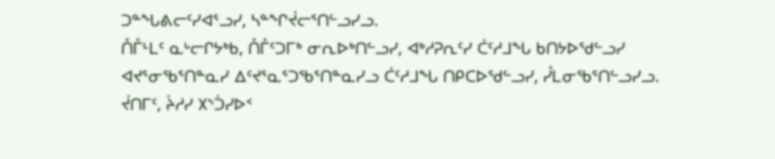ᑐᓐᖓᕕᓕᑦᓯᐊᕐᓗᓯ, ᓴᓐᖏᔫᓕᕐᑎᓪᓗᓯᓗ.
ᑍᒤᒻᒪᑦ ᓇᒡᓕᒋᔭᒃᑲ, ᑍᒤᑦᑐᒥᒃ ᓂᕆᐅᒃᑎᓪᓗᓯ, ᐊᒃᓱᕈᕆᑦᓯ ᑖᑦᓱᒧᖓ ᑲᑎᔭᐅᖁᓪᓗᓯ ᐊᔪᕐᓂᖃᕐᑎᓐᓇᓯ ᐃᑦᔪᕐᓇᕐᑐᖃᕐᑎᓐᓇᓯᓗ ᑖᑦᓱᒧᖓ ᑎᑭᑕᐅᖁᓪᓗᓯ, ᓮᒪᓂᖃᕐᑎᓪᓗᓯᓗ.
ᔫᑎᒥᑦ, ᔩᓱᓯ ᙭ᔅᑑᓯᐅᑉ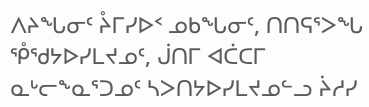ᐱᔨᖓᓂᑦ ᔧᒥᓯᐅᑉ ᓄᑲᖓᓂᑦ, ᑎᑎᕋᕐᐳᖓ ᕾᖁᔭᐅᓯᒪᔪᓄᑦ, ᒎᑎᒥ ᐊᑖᑕᒥ ᓇᒡᓕᖕᓇᕐᑐᓄᑦ ᓴᐳᑎᔭᐅᓯᒪᔪᓄᓪᓗ ᔩᓱᓯ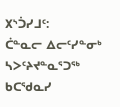᙭ᔅᑑᓯᒧᑦ:
ᑖᓐᓇᓕ ᐃᓕᑦᓯᓐᓂᒃ ᓴᐳᑦᔨᔪᓐᓇᕐᑐᖅ ᑲᑕᖁᓇᓯ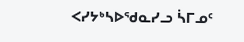ᐸᓯᔭᒃᓴᐅᖁᓇᓯᓗ ᓵᒥᓄᑦ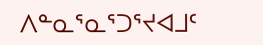ᐱᓐᓇᕐᓇᕐᑐᕐᔪᐊᒧᑦ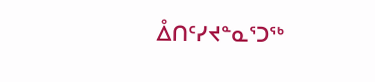ᐂᑎᑦᓯᔪᓐᓇᕐᑐᖅ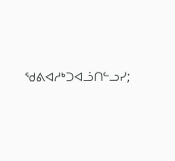ᖁᕕᐊᓱᒃᑐᐊᓘᑎᓪᓗᓯ;